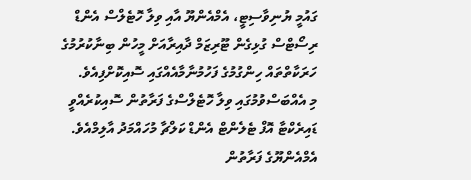ގައުމީ ޔުނިވާސިޓީ، އެމްއެންޔޫ އާއި ވިލާ ހޮޓެލްސް އެންޑް ރިސޯޓްސް ގުޅިގެން ޓޫރިޒަމް ދާއިރާއަށް މީހުން ބިނާކުރުމުގެ ހަރަކާތްތައް ހިންގުމުގެ ފަހުމުނާމާއެއްގައި ސޮއިކޮށްފިއެވެ.
މި އެއްބަސްވުމުގައި ވިލާ ހޮޓެލްސްގެ ފަރާތުން ސޮއިކުރެއްވީ ޑައިރެކްޓާ އޮފް ޓެލެންޓް އެންޑް ކަލްޗާ މުހައްމަދު އާލިމްއެވެ. އެމްއެންޔޫގެ ފަރާތުން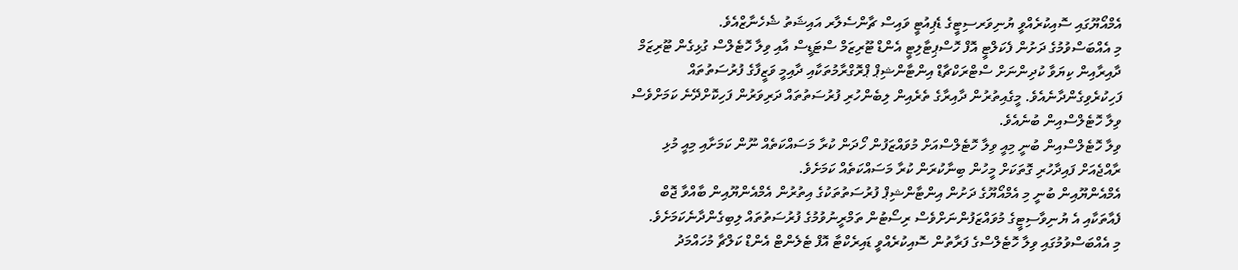އެމްއޯޔޫގައި ސޮއިކުރެއްވީ ޔުނިވަރސިޓީގެ ޑެޕިއުޓީ ވައިސް ޗާންސެލާރ އައިޝަތު ޝެހެނާޒްއެވެ.
މި އެއްބަސްވުމުގެ ދަށުން ފެކަލްޓީ އޮފް ހޮސްޕިޓާލިޓީ އެންޑް ޓޫރިޒަމް ސްޓަޑީސް އާއި ވިލާ ހޮޓެލްސް ގުޅިގެން ޓޫރިޒަމް ދާއިރާއިން ކިޔަވާ ކުދިންނަށް ސްޓްރަކްޗާޑް އިންޓާންޝިޕް ޕްރޮގްރާމުތަކާއި ދާއިމީ ވަޒީފާގެ ފުރުސަތުތައް ފަހިކުރެވިގެންދާނެއެވެ. މީގެއިތުރުން ދާއިރާގެ ތެރެއިން ލިބެންހުރި ފުރުސަތުތައް ދަރިވަރުން ފަހިކޮށްދޭނެ ކަމަށްވެސް ވިލާ ހޮޓެލްސްއިން ބުނެއެވެ.
ވިލާ ހޮޓެލްސްއިން ބުނީ މިއީ ވިލާ ހޮޓެލްސްއަށް މުވައްޒަފުން ހޯދަން ކުރާ މަސައްކަތެއް ނޫން ކަމަށާއި މިއީ މުޅި ރާއްޖެއަށް ފައިދާހުރި ގޮތަކަށް މީހުން ބިނާކުރަން ކުރާ މަސައްކަތެއް ކަމަށެވެ.
އެމްއެންޔޫއިން ބުނީ މި އެމްއޯޔޫގެ ދަށުން އިންޓާންޝިޕް ފުރުސަތުތަކުގެ އިތުރުން އެމްއެންޔޫއިން ބާއްވާ ޖޮބް ފެއާތަކާއި އެ ޔުނިވާސިޓީގެ މުވައްޒަފުންނަށްވެސް ރިސޯޓުން ތަމްރީނުވުމުގެ ފުރުސަތުތައް ލިބިގެންދާނެކަމަށެވެ.
މި އެއްބަސްވުމުގައި ވިލާ ހޮޓެލްސްގެ ފަރާތުން ސޮއިކުރެއްވީ ޑައިރެކްޓާ އޮފް ޓެލެންޓް އެންޑް ކަލްޗާ މުހައްމަދު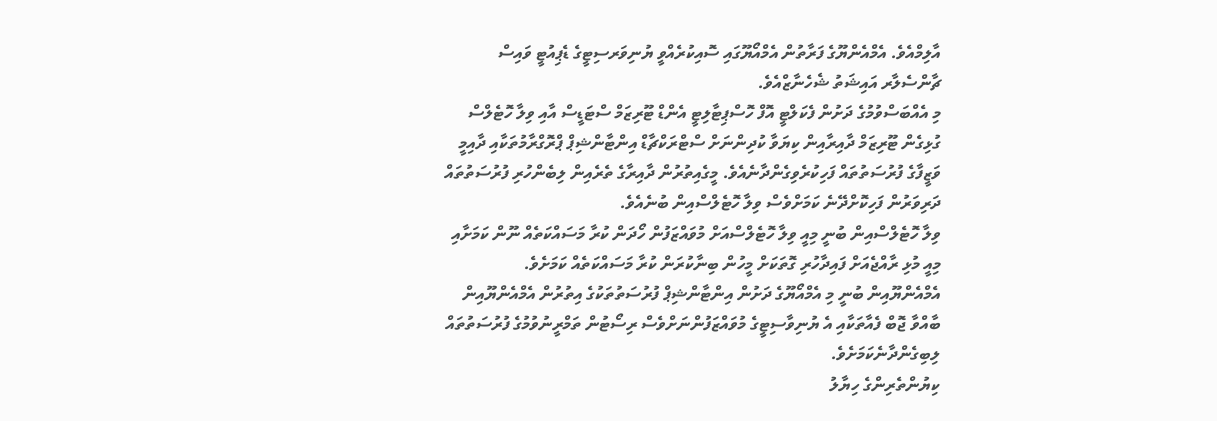އާލިމްއެވެ. އެމްއެންޔޫގެ ފަރާތުން އެމްއޯޔޫގައި ސޮއިކުރެއްވީ ޔުނިވަރސިޓީގެ ޑެޕިއުޓީ ވައިސް ޗާންސެލާރ އައިޝަތު ޝެހެނާޒްއެވެ.
މި އެއްބަސްވުމުގެ ދަށުން ފެކަލްޓީ އޮފް ހޮސްޕިޓާލިޓީ އެންޑް ޓޫރިޒަމް ސްޓަޑީސް އާއި ވިލާ ހޮޓެލްސް ގުޅިގެން ޓޫރިޒަމް ދާއިރާއިން ކިޔަވާ ކުދިންނަށް ސްޓްރަކްޗާޑް އިންޓާންޝިޕް ޕްރޮގްރާމުތަކާއި ދާއިމީ ވަޒީފާގެ ފުރުސަތުތައް ފަހިކުރެވިގެންދާނެއެވެ. މީގެއިތުރުން ދާއިރާގެ ތެރެއިން ލިބެންހުރި ފުރުސަތުތައް ދަރިވަރުން ފަހިކޮށްދޭނެ ކަމަށްވެސް ވިލާ ހޮޓެލްސްއިން ބުނެއެވެ.
ވިލާ ހޮޓެލްސްއިން ބުނީ މިއީ ވިލާ ހޮޓެލްސްއަށް މުވައްޒަފުން ހޯދަން ކުރާ މަސައްކަތެއް ނޫން ކަމަށާއި މިއީ މުޅި ރާއްޖެއަށް ފައިދާހުރި ގޮތަކަށް މީހުން ބިނާކުރަން ކުރާ މަސައްކަތެއް ކަމަށެވެ.
އެމްއެންޔޫއިން ބުނީ މި އެމްއޯޔޫގެ ދަށުން އިންޓާންޝިޕް ފުރުސަތުތަކުގެ އިތުރުން އެމްއެންޔޫއިން ބާއްވާ ޖޮބް ފެއާތަކާއި އެ ޔުނިވާސިޓީގެ މުވައްޒަފުންނަށްވެސް ރިސޯޓުން ތަމްރީނުވުމުގެ ފުރުސަތުތައް ލިބިގެންދާނެކަމަށެވެ.
ކިޔުންތެރިންގެ ހިޔާލު